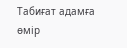Табиғат адамға өмір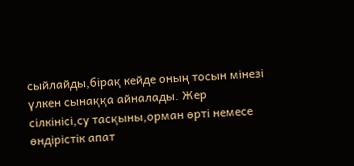сыйлайды,бірақ кейде оның тосын мінезі үлкен сынаққа айналады. Жер сілкінісі,су тасқыны,орман өрті немесе өндірістік апат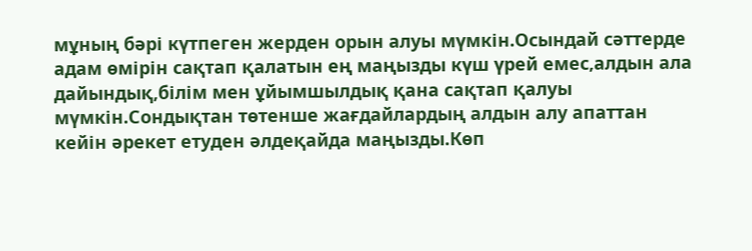мұның бәрі күтпеген жерден орын алуы мүмкін.Осындай сәттерде адам өмірін сақтап қалатын ең маңызды күш үрей емес,алдын ала дайындық,білім мен ұйымшылдық қана сақтап қалуы мүмкін.Сондықтан төтенше жағдайлардың алдын алу апаттан кейін әрекет етуден әлдеқайда маңызды.Көп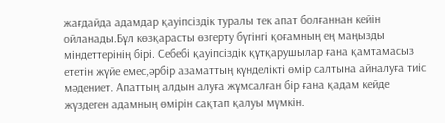жағдайда адамдар қауіпсіздік туралы тек апат болғаннан кейін ойланады.Бұл көзқарасты өзгерту бүгінгі қоғамның ең маңызды міндеттерінің бірі. Себебі қауіпсіздік құтқарушылар ғана қамтамасыз ететін жүйе емес,әрбір азаматтың күнделікті өмір салтына айналуға тиіс мәдениет. Апаттың алдын алуға жұмсалған бір ғана қадам кейде жүздеген адамның өмірін сақтап қалуы мүмкін.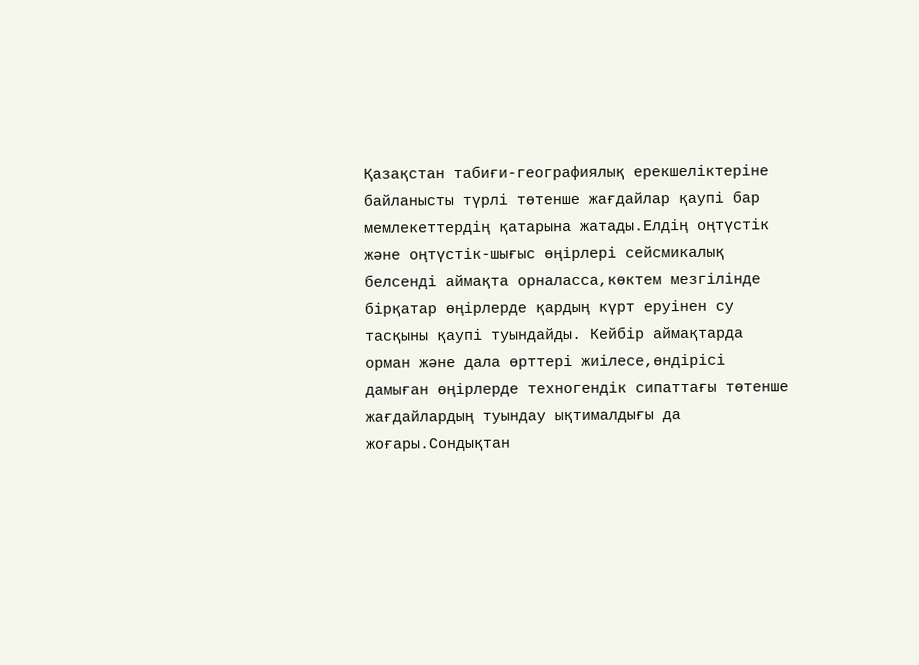Қазақстан табиғи-географиялық ерекшеліктеріне байланысты түрлі төтенше жағдайлар қаупі бар мемлекеттердің қатарына жатады.Елдің оңтүстік және оңтүстік-шығыс өңірлері сейсмикалық белсенді аймақта орналасса,көктем мезгілінде бірқатар өңірлерде қардың күрт еруінен су тасқыны қаупі туындайды. Кейбір аймақтарда орман және дала өрттері жиілесе,өндірісі дамыған өңірлерде техногендік сипаттағы төтенше жағдайлардың туындау ықтималдығы да жоғары.Сондықтан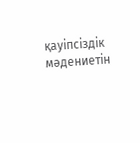қауіпсіздік мәдениетін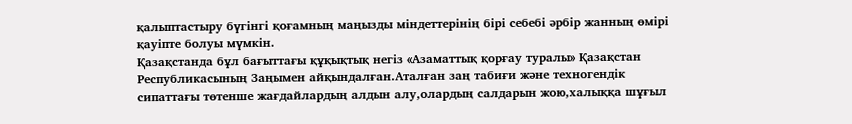қалыптастыру бүгінгі қоғамның маңызды міндеттерінің бірі себебі әрбір жанның өмірі қауіпте болуы мүмкін.
Қазақстанда бұл бағыттағы құқықтық негіз «Азаматтық қорғау туралы» Қазақстан Республикасының Заңымен айқындалған.Аталған заң табиғи және техногендік сипаттағы төтенше жағдайлардың алдын алу,олардың салдарын жою,халыққа шұғыл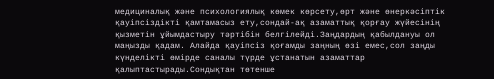медициналық және психологиялық көмек көрсету,өрт және өнеркәсіптік қауіпсіздікті қамтамасыз ету,сондай-ақ азаматтық қорғау жүйесінің қызметін ұйымдастыру тәртібін белгілейді.Заңдардың қабылдануы ол маңызды қадам. Алайда қауіпсіз қоғамды заңның өзі емес,сол заңды күнделікті өмірде саналы түрде ұстанатын азаматтар қалыптастырады.Сондықтан төтенше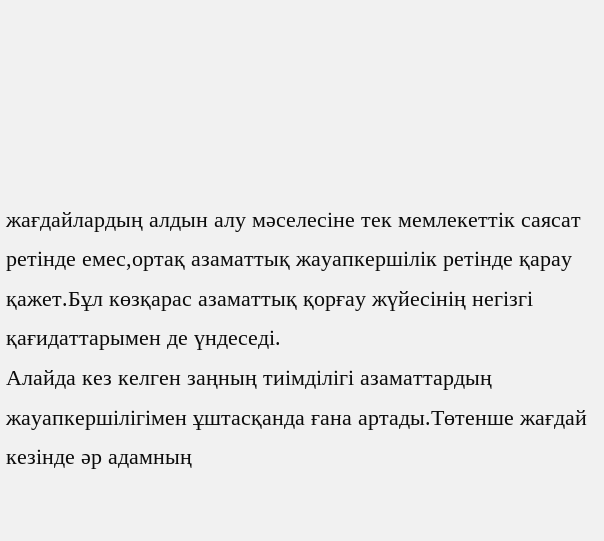жағдайлардың алдын алу мәселесіне тек мемлекеттік саясат ретінде емес,ортақ азаматтық жауапкершілік ретінде қарау қажет.Бұл көзқарас азаматтық қорғау жүйесінің негізгі қағидаттарымен де үндеседі.
Алайда кез келген заңның тиімділігі азаматтардың жауапкершілігімен ұштасқанда ғана артады.Төтенше жағдай кезінде әр адамның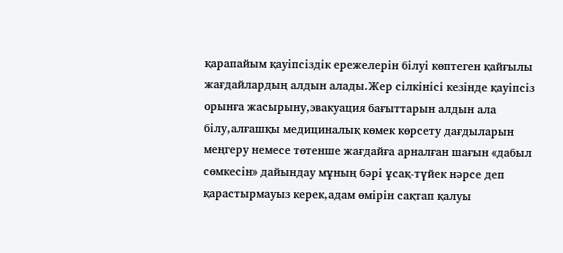қарапайым қауіпсіздік ережелерін білуі көптеген қайғылы жағдайлардың алдын алады.Жер сілкінісі кезінде қауіпсіз орынға жасырыну,эвакуация бағыттарын алдын ала білу,алғашқы медициналық көмек көрсету дағдыларын меңгеру немесе төтенше жағдайға арналған шағын «дабыл сөмкесін» дайындау мұның бәрі ұсақ-түйек нәрсе деп қарастырмауыз керек,адам өмірін сақтап қалуы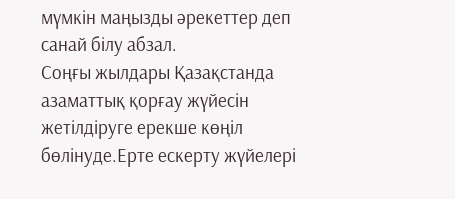мүмкін маңызды әрекеттер деп санай білу абзал.
Соңғы жылдары Қазақстанда азаматтық қорғау жүйесін жетілдіруге ерекше көңіл бөлінуде.Ерте ескерту жүйелері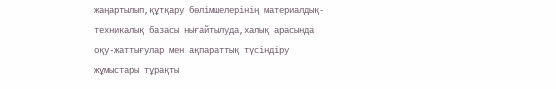жаңартылып,құтқару бөлімшелерінің материалдық-техникалық базасы нығайтылуда,халық арасында оқу-жаттығулар мен ақпараттық түсіндіру жұмыстары тұрақты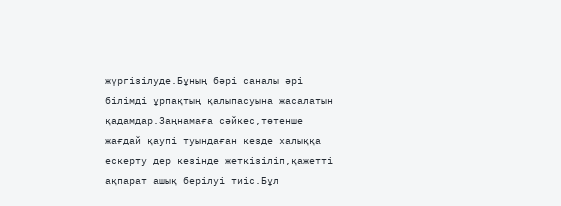жүргізілуде.Бұның бәрі саналы әрі білімді ұрпақтың қалыпасуына жасалатын қадамдар.Заңнамаға сәйкес,төтенше жағдай қаупі туындаған кезде халыққа ескерту дер кезінде жеткізіліп,қажетті ақпарат ашық берілуі тиіс.Бұл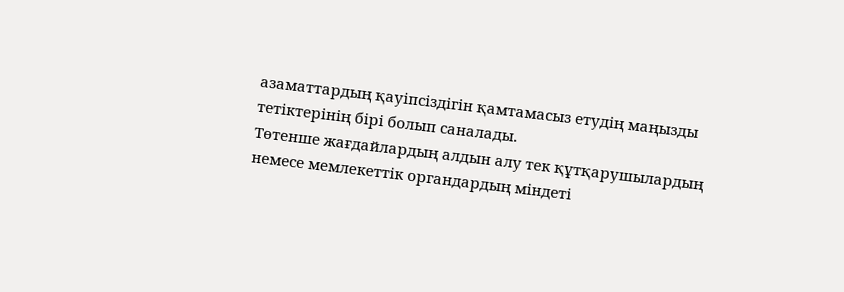азаматтардың қауіпсіздігін қамтамасыз етудің маңызды тетіктерінің бірі болып саналады.
Төтенше жағдайлардың алдын алу тек құтқарушылардың немесе мемлекеттік органдардың міндеті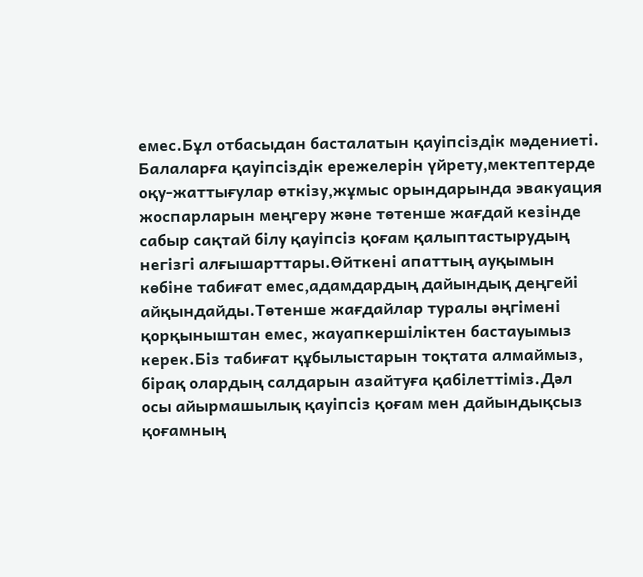емес.Бұл отбасыдан басталатын қауіпсіздік мәдениеті. Балаларға қауіпсіздік ережелерін үйрету,мектептерде оқу-жаттығулар өткізу,жұмыс орындарында эвакуация жоспарларын меңгеру және төтенше жағдай кезінде сабыр сақтай білу қауіпсіз қоғам қалыптастырудың негізгі алғышарттары.Өйткені апаттың ауқымын көбіне табиғат емес,адамдардың дайындық деңгейі айқындайды.Төтенше жағдайлар туралы әңгімені қорқыныштан емес, жауапкершіліктен бастауымыз керек.Біз табиғат құбылыстарын тоқтата алмаймыз, бірақ олардың салдарын азайтуға қабілеттіміз.Дәл осы айырмашылық қауіпсіз қоғам мен дайындықсыз қоғамның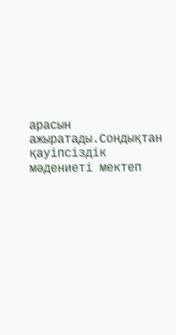арасын ажыратады.Сондықтан қауіпсіздік мәдениеті мектеп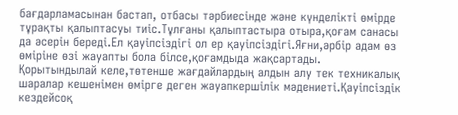бағдарламасынан бастап, отбасы тәрбиесінде және күнделікті өмірде тұрақты қалыптасуы тиіс.Тұлғаны қалыптастыра отыра,қоғам санасы да әсерін береді.Ел қауіпсіздігі ол ер қауіпсіздігі.Яғни,әрбір адам өз өміріне өзі жауапты бола білсе,қоғамдыда жақсартады.
Қорытындылай келе,төтенше жағдайлардың алдын алу тек техникалық шаралар кешенімен өмірге деген жауапкершілік мәдениеті.Қауіпсіздік кездейсоқ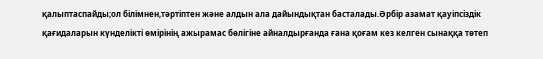қалыптаспайды;ол білімнен,тәртіптен және алдын ала дайындықтан басталады.Әрбір азамат қауіпсіздік қағидаларын күнделікті өмірінің ажырамас бөлігіне айналдырғанда ғана қоғам кез келген сынаққа төтеп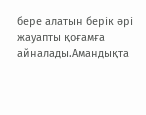бере алатын берік әрі жауапты қоғамға айналады.Амандықта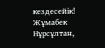кездесейік!
Жұмабек Нұрсұлтан,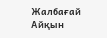Жалбағай Айқын